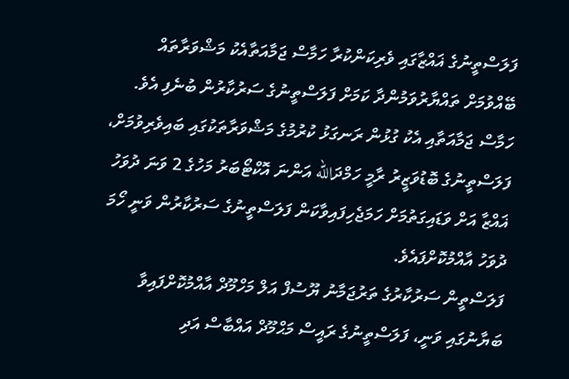ފަލަސްތީނުގެ ޣައްޒާގައި ވެރިކަންކުރާ ހަމާސް ޖަމާއަތާއެކު މަޝްވަރާތައް ބޭއްވުމަށް ތައްޔާރުވަމުންދާ ކަމަށް ފަލަސްތީނުގެ ސަރުކާރުން ބުނެފި އެވެ.
ހަމާސް ޖަމާއަތާއި އެކު ގުޅުން ރަނގަޅު ކުރުމުގެ މަޝްވަރާތަކުގައި ބައިވެރިވުމަށް، ފަލަސްތީނުގެ ބޮޑުވަޒީރު ރާމީ ހަމްދަالله އަންނަ އޮކްޓޯބަރު މަހުގެ 2 ވަނަ ދުވަހު ޣައްޒާ އަށް ވަޑައިގަތުމަށް ހަމަޖެހިފައިވާކަން ފަލަސްތީނުގެ ސަރުކާރުން ވަނީ ހޯމަ ދުވަހު އާއްމުކޮށްފައެވެ.
ފަލަސްތީން ސަރުކާރުގެ ތަރުޖަމާނު ޔޫސުފް އަލް މަހްމޫދް އާއްމުކޮށްފައިވާ ބަޔާނުގައި ވަނީ، ފަލަސްތީނުގެ ރައީސް މަޙްމޫދް އައްބާސް އަދި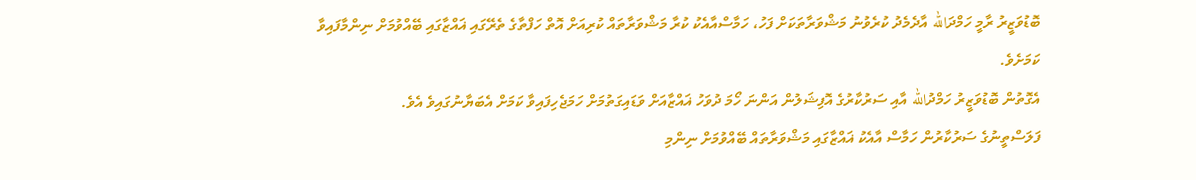ބޮޑުވަޒީރު ރާމީ ހަމްދަالله އާދެމެދު ކުރެވުނު މަޝްވަރާތަކަށް ފަހު، ހަމާސްއާއެކު ކުރާ މަޝްވަރާތައް ކުރިއަށް އޮތް ހަފްތާގެ ތެރޭގައި ޣައްޒާގައި ބޭއްވުމަށް ނިންމާފައިވާ ކަމަށެވެ.
އެގޮތުން ބޮޑުވަޒީރު ހަމްދުالله އާއި ސަރުކާރުގެ އޮފިޝަލުން އަންނަ ހޯމަ ދުވަހު ޣައްޒާއަށް ވަޑައިގަތުމަށް ހަމަޖެހިފައިވާ ކަމަށް އެބަޔާނުގައިވެ އެވެ.
ފަލަސްތީނުގެ ސަރުކާރުން ހަމާސް އާއެކު ޣައްޒާގައި މަޝްވަރާތައް ބޭއްވުމަށް ނިންމި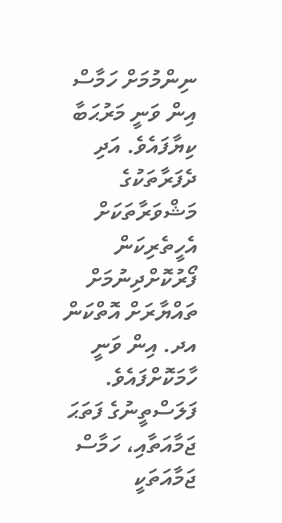ނިންމުމަށް ހަމާސް އިން ވަނީ މަރުޙަބާ ކިޔާފައެވެ. އަދި ދެފަރާތަކުގެ މަޝްވަރާތަކަށް އެހީތެރިކަން ފޯރުކޮށްދިނުމަށް ތައްޔާރަށް އޮތްކަން އދ. އިން ވަނީ ހާމަކޮށްފައެވެ.
ފަލަސްތީނުގެ ފަތަޙަ ޖަމާއަތާއި، ހަމާސް ޖަމާއަތަކީ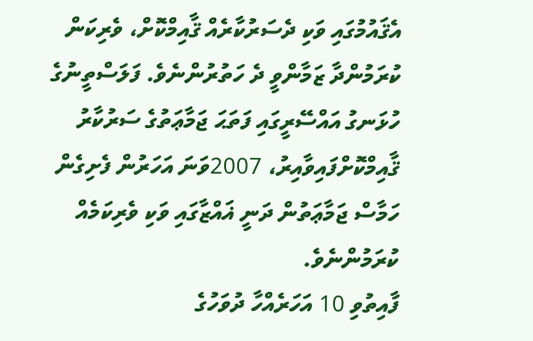އެޤައުމުގައި ވަކި ދެސަރުކާރެއް ޤާއިމްކޮށް، ވެރިކަން ކުރަމުންދާ ޒަމާންވީ ދެ ހަތުރުންނެވެ. ފަލަސްތީނުގެ ހުޅަނގު އައްސޭރީގައި ފަތަޙަ ޖަމާޢަތުގެ ސަރުކާރު ޤާއިމްކޮށްފައިވާއިރު، 2007ވަނަ އަހަރުން ފެށިގެން ހަމާސް ޖަމާޢަތުން ދަނީ ޣައްޒާގައި ވަކި ވެރިކަމެއް ކުރަމުންނެވެ.
ފާއިތުވި 10 އަހަރެއްހާ ދުވަހުގެ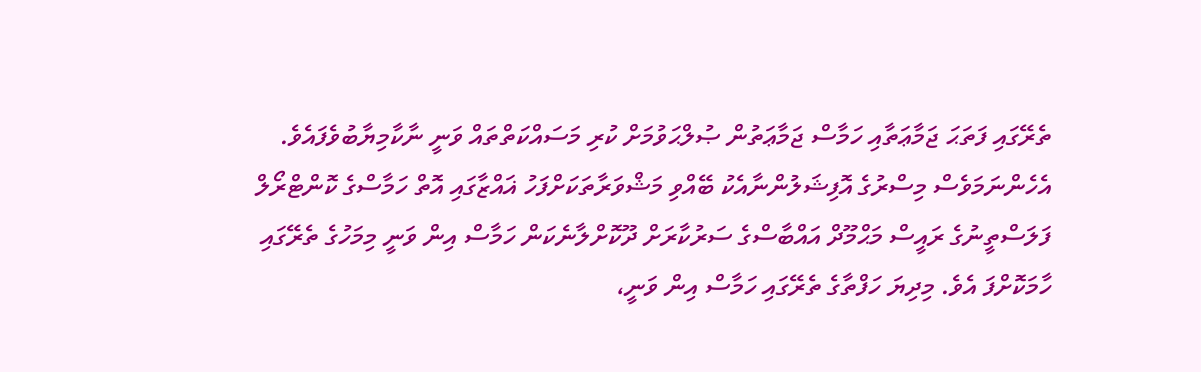ތެރޭގައި ފަތަޙަ ޖަމާޢަތާއި ހަމާސް ޖަމާޢަތުން ޞުލްޙަވުމަށް ކުރި މަސައްކަތްތައް ވަނީ ނާކާމިޔާބުވެފައެވެ.
އެހެންނަމަވެސް މިސްރުގެ އޮފިޝަލުންނާއެކު ބޭއްވި މަޝްވަރާތަކަށްފަހު ޣައްޒާގައި އޮތް ހަމާސްގެ ކޮންޓްރޯލް ފަލަސްތީނުގެ ރައީސް މަޙްމޫދް އައްބާސްގެ ސަރުކާރަށް ދޫކޮށްލާނެކަން ހަމާސް އިން ވަނީ މިމަހުގެ ތެރޭގައި ހާމަކޮށްފަ އެވެ. މިދިޔަ ހަފްތާގެ ތެރޭގައި ހަމާސް އިން ވަނީ،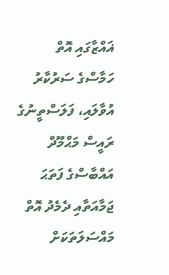ޣައްޒާގައި އޮތް ހަމާސްގެ ސަރުކާރު އުވާލައި، ފަލަސްތީނުގެ ރައީސް މަޙްމޫދް އައްބާސްގެ ފަތަޙަ ޖަމާއަތާއި ދެމެދު އޮތް މައްސަލަތަކަށް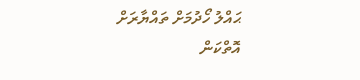ޙައްލު ހޯދުމަށް ތައްޔާރަށް އޮތްކަން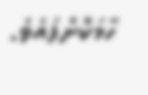ހާމަކޮށްފައެވެ.